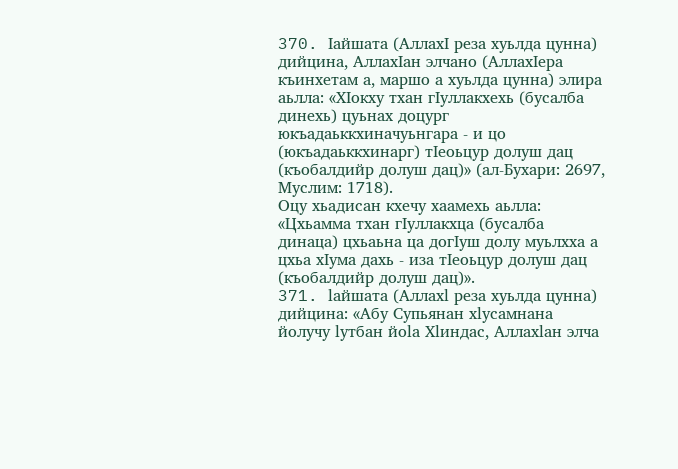370. Iайшата (АллахI реза хуьлда цунна) дийцина, АллахIан элчано (АллахIера къинхетам а, маршо а хуьлда цунна) элира аьлла: «ХIокху тхан гIуллакхехь (бусалба динехь) цуьнах доцург юкъадаьккхиначуьнгара - и цо (юкъадаьккхинарг) тIеоьцур долуш дац (къобалдийр долуш дац)» (ал-Бухари: 2697, Муслим: 1718).
Оцу хьадисан кхечу хаамехь аьлла: «Цхьамма тхан гIуллакхца (бусалба динаца) цхьаьна ца догIуш долу муьлхха а цхьа хIума дахь - иза тIеоьцур долуш дац (къобалдийр долуш дац)».
371. lайшата (Аллахl реза хуьлда цунна) дийцина: «Абу Супьянан хlусамнана йолучу lутбан йоlа Хlиндас, Аллахlан элча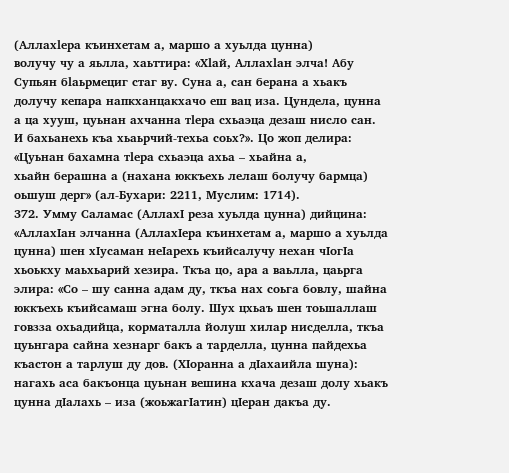(Аллахlера къинхетам а, маршо а хуьлда цунна)
волучу чу а яьлла, хаьттира: «Хlай, Аллахlан элча! Абу Супьян бlаьрмециг стаг ву. Суна а, сан берана а хьакъ долучу кепара напкханцакхачо еш вац иза. Цундела, цунна
а ца хууш, цуьнан ахчанна тlера схьаэца дезаш нисло сан.
И бахьанехь къа хьаьрчий-техьа соьх?». Цо жоп делира: «Цуьнан бахамна тlера схьаэца ахьа – хьайна а,
хьайн берашна а (нахана юккъехь лелаш болучу бармца) оьшуш дерг» (ал-Бухари: 2211, Муслим: 1714).
372. Умму Саламас (АллахI реза хуьлда цунна) дийцина: «АллахIан элчанна (АллахIера къинхетам а, маршо а хуьлда цунна) шен хIусаман неIарехь къийсалучу нехан чIогIа хьоькху маьхьарий хезира. Ткъа цо, ара а ваьлла, цаьрга элира: «Со – шу санна адам ду, ткъа нах соьга бовлу, шайна юккъехь къийсамаш эгна болу. Шух цхьаъ шен тоьшаллаш говзза охьадийца, корматалла йолуш хилар нисделла, ткъа цуьнгара сайна хезнарг бакъ а тарделла, цунна пайдехьа къастон а тарлуш ду дов. (ХIоранна а дIахаийла шуна): нагахь аса бакъонца цуьнан вешина кхача дезаш долу хьакъ цунна дIалахь – иза (жоьжагIатин) цIеран дакъа ду.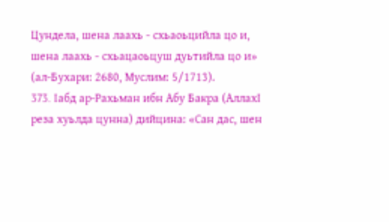Цундела, шена лаахь - схьаоьцийла цо и, шена лаахь - схьацаоьцуш дуьтийла цо и» (ал-Бухари: 2680, Муслим: 5/1713).
373. Iабд ар-Рахьман ибн Абу Бакра (АллахI реза хуьлда цунна) дийцина: «Сан дас, шен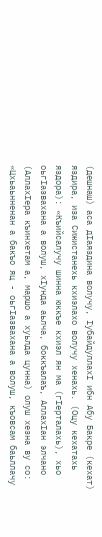(дешнаш) аса дIаяздина волучу, IубайдуллахI ибн Абу Бакре (кехат) яздира, иза Сижистанехь кхиэлахо волучу хенахь. (Оцу кехатахь яздора): «Къийсалучу шинна юккъе кхиэл ян ма (гIерталахь), хьо оьгIазвахана а волуш, хIунда аьлча, боккъалаъ, АллахIан элчано (АллахIера къинхетам а, маршо а хуьлда цунна) олуш хезна ву со: «Цхьаьнненан а бакъо яц - оьгIазвахана а волуш, къовсам баьллачу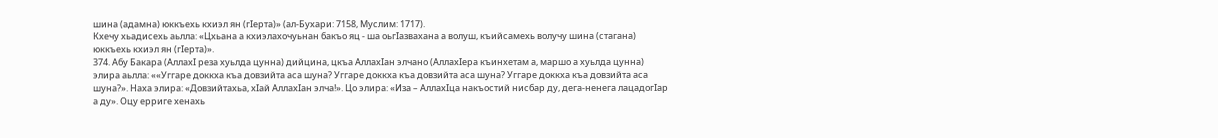шина (адамна) юккъехь кхиэл ян (гIерта)» (ал-Бухари: 7158, Муслим: 1717).
Кхечу хьадисехь аьлла: «Цхьана а кхиэлахочуьнан бакъо яц - ша оьгIазвахана а волуш, къийсамехь волучу шина (стагана) юккъехь кхиэл ян (гIерта)».
374. Абу Бакара (АллахI реза хуьлда цунна) дийцина, цкъа АллахIан элчано (АллахIера къинхетам а, маршо а хуьлда цунна) элира аьлла: ««Уггаре доккха къа довзийта аса шуна? Уггаре доккха къа довзийта аса шуна? Уггаре доккха къа довзийта аса шуна?». Наха элира: «Довзийтахьа, хIай АллахIан элча!». Цо элира: «Иза – АллахIца накъостий нисбар ду, дега-ненега лацадогIар а ду». Оцу ерриге хенахь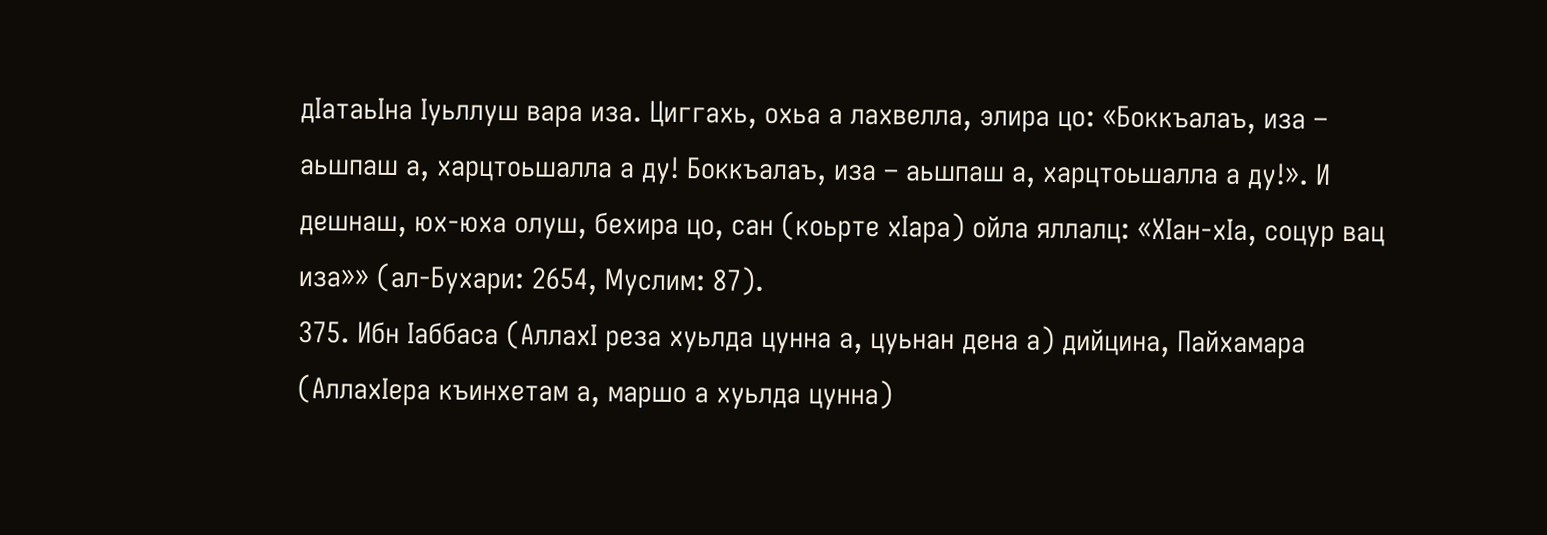дIатаьIна Iуьллуш вара иза. Циггахь, охьа а лахвелла, элира цо: «Боккъалаъ, иза – аьшпаш а, харцтоьшалла а ду! Боккъалаъ, иза – аьшпаш а, харцтоьшалла а ду!». И дешнаш, юх-юха олуш, бехира цо, сан (коьрте хIара) ойла яллалц: «ХIан-хIа, соцур вац иза»» (ал-Бухари: 2654, Муслим: 87).
375. Ибн Iаббаса (АллахI реза хуьлда цунна а, цуьнан дена а) дийцина, Пайхамара (АллахIера къинхетам а, маршо а хуьлда цунна)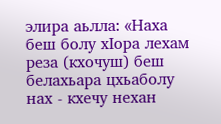элира аьлла: «Наха беш болу хIора лехам реза (кхочуш) беш белахьара цхьаболу нах - кхечу нехан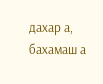дахар а, бахамаш а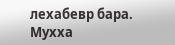лехабевр бара. Мухха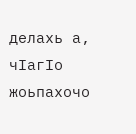делахь а, чIагIо жоьпахочо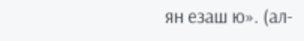ян езаш ю». (ал-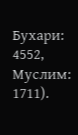Бухари: 4552, Муслим: 1711).